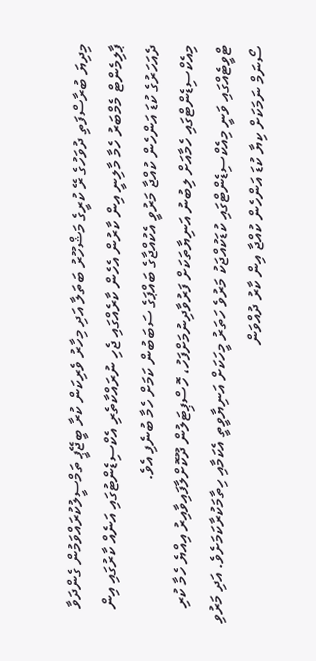މިދިޔަ ބުރާސްފަތި ދުވަހުގެ ރޭ ކުރީގެ މަޝްހޫރު ބަތަލާ އަދި މިހާރު ވެރިކަން ކުރާ ބީޖޭޕީ ތަމްސީލުކުރައްވަމުން ގެންދަވާ ޕާލިމެންޓް މެމްބަރު ހެމާ މާލިނީ އިން ކާރުން އެހެން ކާރެއްގައި ޖެހި ނުރައްކާތެރި އެކްސިޑެންޓުގައި އަނެއް ކާރުގައި އިން ދެއަހަރުގެ ކުޑަ އަންހެން ކުއްޖާ މަރުވީ އެކުއްޖާގެ ބައްޕަގެ ސަބަބުން ކަމަށް ހެމާ ބުނެފި އެވެ.
މިއެކްސިޑެންޓްގައި ހެމާއަށް ލިބުނު އަނިޔާތަކަށް ފަރުވާދިނުމަށްފަހު، ހޮސްޕިޓަލުން ދޫކޮށްލާފައިވާއިރު އިއްޔެ ހެމާ ކުރި ޓްވީޓެއްގައި ވަނީ މިއެކްސިޑެންޓްގައި ކުޑަކުއްޖަކު މަރުވެ ހަތަރު މީހަކަށް އަނިޔާވީތީ އެކަމާއި ހިތާމަކުރާކަމަށެވެ. އަދި މަރުވި ސޯނަމް ނަމަކަށް ކިޔާ ކުޑަ އަންހެން ކުއްޖާ އިން ކާރު ދުއްވަން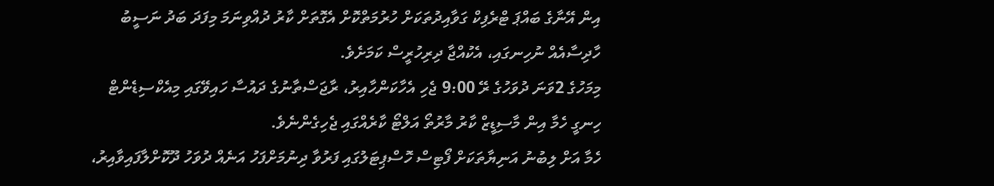އިން އޭނާގެ ބައްޕަ ޓްރެފިކް ގަވާއިދުތަކަށް ހުރުމަތްކޮށް އެގޮތަށް ކާރު ދުއްވިނަމަ މިފަދަ ބަދު ނަސީބު ހާދިސާއެއް ނުހިނގައި، އެކުއްޖާ ދިރިހުރީސް ކަމަށެވެ.
މިމަހުގެ 2ވަނަ ދުވަހުގެ ރޭ 9:00 ޖެހި އެހާކަންހާއިރު، ރާޖަސްތާނުގެ ދައުސާ ހައިވޭގައި މިއެކްސިޑެންޓް ހިނގީ ހެމާ އިން މާސިޑީޒް ކާރު މާރުތޯ އަލްޓޯ ކާރެއްގައި ޖެހިގެންނެވެ.
ހެމާ އަށް ލިބުނު އަނިޔާތަކަށް ފޯޓިސް ހޮސްޕިޓަލުގައި ފަރުވާ ދިނުމަށްފަހު އަނެއް ދުވަހު ދޫކޮށްލާފައިވާއިރު،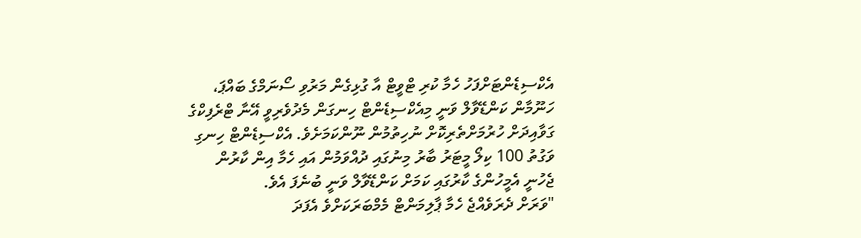އެކްސިޑެންޓަށްފަހު ހެމާ ކުރި ޓްވީޓް އާ ގުޅިގެން މަރުވި ސޯނަމްގެ ބައްޕަ، ހަނޫމާން ކަންޑޭވާލް ވަނީ މިއެކްސިޑެންޓް ހިނގަން މެދުވެރިވީ އޭނާ ޓްރެފިކްގެ ގަވާއިދަށް ހުރުމަށްތެރިކޮށް ނުހިތުމުން ނޫންކަމަށެވެ. އެކްސިޑެންޓް ހިނގި ވަގުތު 100 ކިލޯ މީޓަރު ބާރު މިނުގައި ދުއްވަމުން އައި ހެމާ އިން ކާރުން ޖެހުނީ އެމީހުންގެ ކާރުގައި ކަމަށް ކަންޑޭވާލް ވަނީ ބުނެފަ އެވެ.
"ވަރަށް ދެރަވެއްޖެ ހެމާ ޕާލިމަންޓް މެމްބަރަކަށްވެ އެފަދަ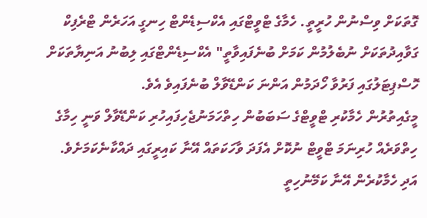ގޮތަކަށް ވިސްނުން ހުރީތީ. ހެމާގެ ޓްވީޓްގައި އެކްސިޑެންޓް ހިނގީ އަހަރެން ޓްރެފިކް ގަވާއިދުތަކަށް ނުބެލުމުން ކަމަށް ބުނެފައިވާތީ" އެކްސިޑެންޓްގައި ލިބުނު އަނިޔާތަކަށް ހޮސްޕިޓަލުގައި ފަރުވާ ހޯދަމުން އަންނަ ކަންޑޭވާލް ބުނެފައިވެ އެވެ.
މީގެއިތުރުން ހެމާކުރި ޓްވީޓްގެ ސަބަބުން ހިތްހަމަނުޖެހިފައިހުރި ކަންޑޭވާލް ވަނީ ހިމާގެ ހިތްވަރެއް ހުރިނަމަ ޓްވީޓް ނުކޮށް އެފަދަ ވާހަކަތައް އޭނާ ކައިރީގައި ދައްކާނެކަމަށެވެ. އަދި ހެމާކުރެން އޭނާ ކަމޭނުހިތީ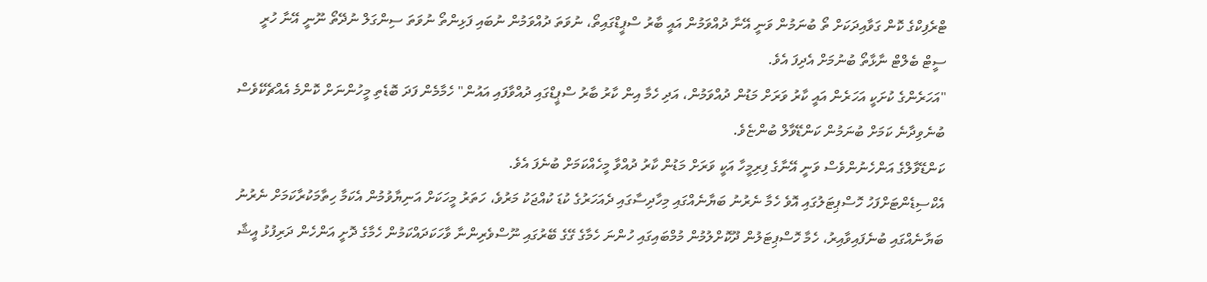ޓްރެފިކްގެ ކޮން ގަވާއިދަކަށް ތޯ ބުނަމުން ވަނީ އޭނާ ދުއްވަމުން އައީ ބާރު ސްޕީޑްގައިތޯ، ނުވަތަ ދުއްވަމުން ނުބައި ފަޅިންތޯ ނުވަތަ ސިންގަލް ނުދޭތޯ ނޫނީ އޭނާ ހުރީ ސީޓް ބެލްޓް ނާޅާތޯ ބުނުމަށް އެދިފަ އެވެ.
"އަހަރެންގެ ކުށަކީ އަހަރެން އައީ ކާރު ވަރަށް މަޑުން ދުއްވަމުން، އަދި ހެމާ އިން ކާރު ބާރު ސްޕީޑްގައި ދުއްވާފައި އައުން" ހެމާމެން ފަދަ ބޮޑެތި މީހުންނަށް ކޮންމެ އެއްޗެކޭވެސް ބުނެވިދާނެ ކަމަށް ބުނަމުން ކަންޑޭވާލް ބުންޏެވެ.
ކަންޑޭވާލްގެ އަންހެނުންވެސް ވަނީ އޭނާގެ ފިރިމީހާ އަކީ ވަރަށް މަޑުން ކާރު ދުއްވާ މީހެއްކަމަށް ބުނެފަ އެވެ.
އެކްސިޑެންޓަށްފަހު ހޮސްޕިޓަލުގައި އޮވެ ހެމާ ނެރުނު ބަޔާނެއްގައި މިހާދިސާގައި ދެއަހަރުގެ ކުޑަ ކުއްޖަކު މަރުވެ، ހަތަރު މީހަކަށް އަނިޔާވުމުން އެކަމާ ހިތާމަކުރާކަމަށް ނެރުނު ބަޔާނެއްގައި ބުނެފައިވާއިރު، ހެމާ ހޮސްޕިޓަލުން ދޫކޮށްލުމުން މުމްބައިގައި ހުންނަ ހެމާގެ ގޭގެ ބޭރުގައި ނޫސްވެރިންނާ ވާހަކަދައްކަމުން ހެމާގެ ދޮށީ އަންހެން ދަރިފުޅު އީޝާ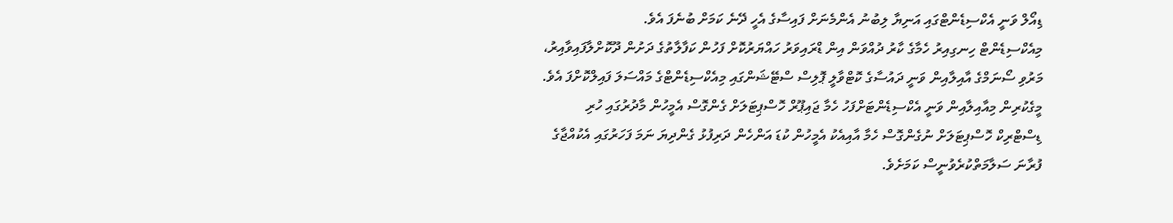ޑިއޯލް ވަނީ އެކްސިޑެންޓްގައި އަނިޔާ ލިބުނު އެންމެނަށް ފައިސާގެ އެހީ ދޭނެ ކަމަށް ބުނެފަ އެވެ.
މިއެކްސިޑެންޓް ހިނގިއިރު ހެމާގެ ކާރު ދުއްވަން އިން ޑްރައިވަރު ހައްޔަރުކޮށް ފަހުން ކަފާލާތުގެ ދަށުން ދޫކޮށްލާފައިވާއިރު، މަރުވި ސޯނަމްގެ އާއިލާއިން ވަނީ ދައުސާގެ ކޮޓްވާލީ ޕޮލިސް ސްޓޭޝަންގައި މިއެކްސިޑެންޓްގެ މައްސަލަ ފައިލްކޮށްފަ އެވެ.
މީގެކުރިން މިއާއިލާއިން ވަނީ އެކްސިޑެންޓަށްފަހު ހެމާ ޖައިޕޫރް ހޮސްޕިޓަލަށް ގެންގޮސް އެމީހުން މާދުރުގައި ހުރި ޑިސްޓްރިކް ހޮސްޕިޓަލަށް ނުގެންގޮސް ހެމާ އާއިއެކު އެމީހުން ކުޑަ އަންހެން ދަރިފުޅު ގެންދިޔަ ނަމަ ފަހަރުގައި އެކުއްޖާގެ ފުރާނަ ސަލާމަތްކުރެވުނީސް ކަމަށެވެ.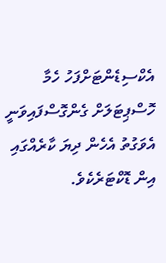އެކްސިޑެންޓަށްފަހު ހެމާ ހޮސްޕިޓަލަށް ގެންގޮސްފައިވަނީ އެވަގުތު އެހެން ދިޔަ ކާރެއްގައި އިން ޑޮކްޓަރެކެވެ.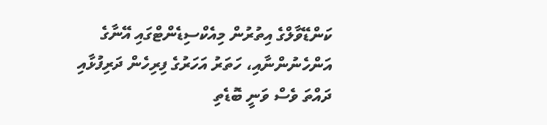ކަންޑޭވާލްގެ އިތުރުން މިއެކްސިޑެންޓްގައި އޭނާގެ އަންހެނުންނާއި، ހަތަރު އަހަރުގެ ފިރިހެން ދަރިފުޅާއި ދައްތަ ވެސް ވަނީ ބޮޑެތި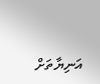އަނިޔާތަށް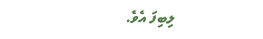ލިބިފަ އެވެ.